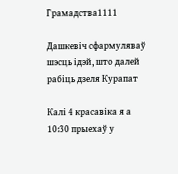Грамадства1111

Дашкевіч сфармуляваў шэсць ідэй, што далей рабіць дзеля Курапат

Калі 4 красавіка я а 10:30 прыехаў у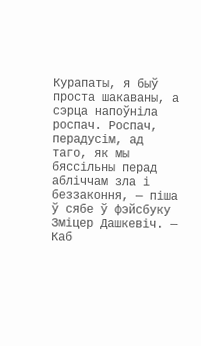Курапаты, я быў проста шакаваны, а сэрца напоўніла роспач. Роспач, перадусім, ад таго, як мы бяссільны перад абліччам зла і беззаконня, — піша ў сябе ў фэйсбуку Зміцер Дашкевіч. — Каб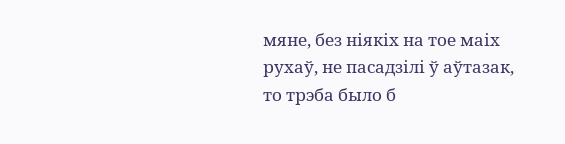мяне, без ніякіх на тое маіх рухаў, не пасадзілі ў аўтазак, то трэба было б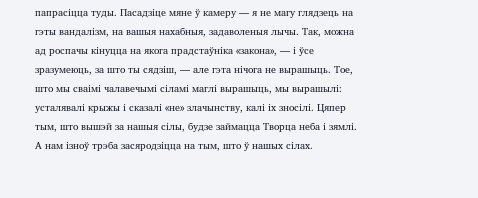папрасіцца туды. Пасадзіце мяне ў камеру — я не магу глядзець на гэты вандалізм, на вашыя нахабныя, задаволеныя лычы. Так, можна ад роспачы кінуцца на якога прадстаўніка «закона», — і ўсе зразумеюць, за што ты сядзіш, — але гэта нічога не вырашыць. Тое, што мы сваімі чалавечымі сіламі маглі вырашыць, мы вырашылі: усталявалі крыжы і сказалі «не» злачынству, калі іх зносілі. Цяпер тым, што вышэй за нашыя сілы, будзе займацца Творца неба і зямлі. А нам ізноў трэба засяродзіцца на тым, што ў нашых сілах.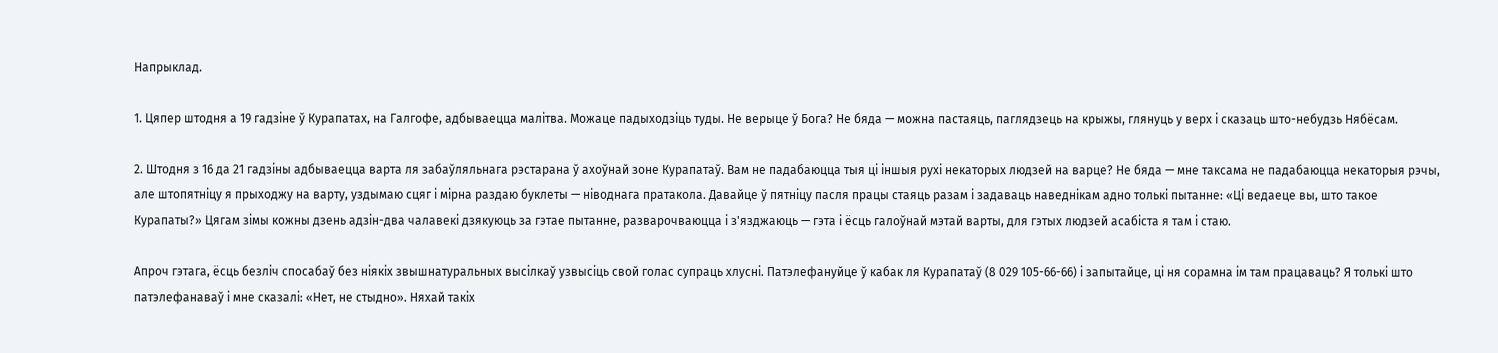Напрыклад.

1. Цяпер штодня а 19 гадзіне ў Курапатах, на Галгофе, адбываецца малітва. Можаце падыходзіць туды. Не верыце ў Бога? Не бяда — можна пастаяць, паглядзець на крыжы, глянуць у верх і сказаць што-небудзь Нябёсам.

2. Штодня з 16 да 21 гадзіны адбываецца варта ля забаўляльнага рэстарана ў ахоўнай зоне Курапатаў. Вам не падабаюцца тыя ці іншыя рухі некаторых людзей на варце? Не бяда — мне таксама не падабаюцца некаторыя рэчы, але штопятніцу я прыходжу на варту, уздымаю сцяг і мірна раздаю буклеты — ніводнага пратакола. Давайце ў пятніцу пасля працы стаяць разам і задаваць наведнікам адно толькі пытанне: «Ці ведаеце вы, што такое Курапаты?» Цягам зімы кожны дзень адзін-два чалавекі дзякуюць за гэтае пытанне, разварочваюцца і з'язджаюць — гэта і ёсць галоўнай мэтай варты, для гэтых людзей асабіста я там і стаю.

Апроч гэтага, ёсць безліч спосабаў без ніякіх звышнатуральных высілкаў узвысіць свой голас супраць хлусні. Патэлефануйце ў кабак ля Курапатаў (8 029 105-66-66) і запытайце, ці ня сорамна ім там працаваць? Я толькі што патэлефанаваў і мне сказалі: «Нет, не стыдно». Няхай такіх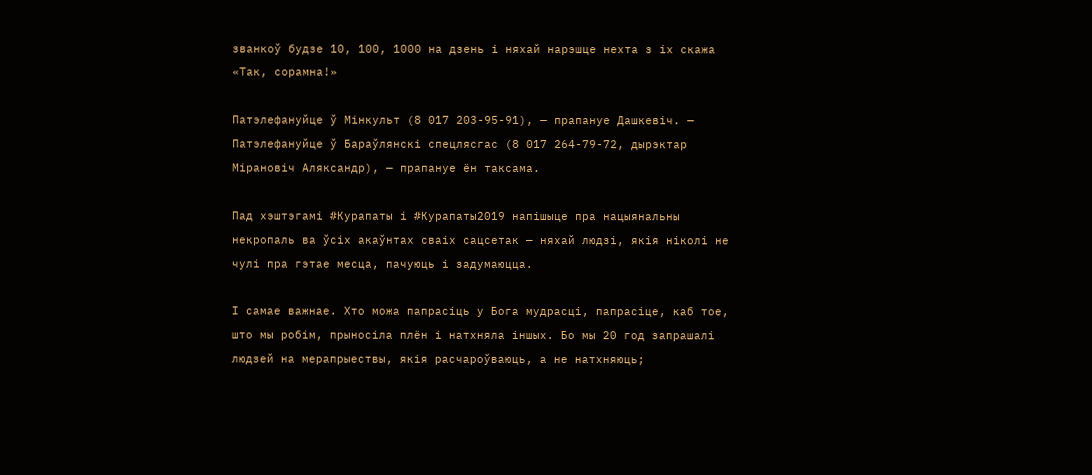званкоў будзе 10, 100, 1000 на дзень і няхай нарэшце нехта з іх скажа «Так, сорамна!»

Патэлефануйце ў Мінкульт (8 017 203-95-91), — прапануе Дашкевіч. — Патэлефануйце ў Бараўлянскі спецлясгас (8 017 264-79-72, дырэктар Мірановіч Аляксандр), — прапануе ён таксама.

Пад хэштэгамі #Курапаты і #Курапаты2019 напішыце пра нацыянальны некропаль ва ўсіх акаўнтах сваіх сацсетак — няхай людзі, якія ніколі не чулі пра гэтае месца, пачуюць і задумаюцца.

І самае важнае. Хто можа папрасіць у Бога мудрасці, папрасіце, каб тое, што мы робім, прыносіла плён і натхняла іншых. Бо мы 20 год запрашалі людзей на мерапрыествы, якія расчароўваюць, а не натхняюць;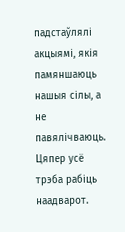падстаўлялі акцыямі, якія памяншаюць нашыя сілы, а не павялічваюць. Цяпер усё трэба рабіць наадварот.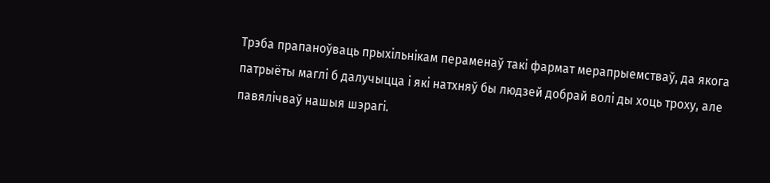Трэба прапаноўваць прыхільнікам пераменаў такі фармат мерапрыемстваў, да якога патрыёты маглі б далучыцца і які натхняў бы людзей добрай волі ды хоць троху, але павялічваў нашыя шэрагі.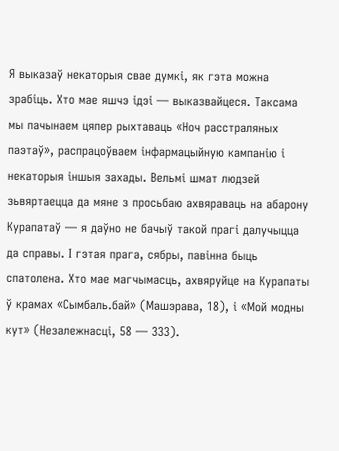Я выказаў некаторыя свае думкі, як гэта можна зрабіць. Хто мае яшчэ ідэі — выказвайцеся. Таксама мы пачынаем цяпер рыхтаваць «Ноч расстраляных паэтаў», распрацоўваем інфармацыйную кампанію і некаторыя іншыя захады. Вельмі шмат людзей зьвяртаецца да мяне з просьбаю ахвяраваць на абарону Курапатаў — я даўно не бачыў такой прагі далучыцца да справы. І гэтая прага, сябры, павінна быць спатолена. Хто мае магчымасць, ахвяруйце на Курапаты ў крамах «Сымбаль.бай» (Машэрава, 18), і «Мой модны кут» (Незалежнасці, 58 — 333).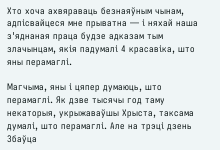Хто хоча ахвяраваць безнаяўным чынам, адпісвайцеся мне прыватна — і няхай наша з'яднаная праца будзе адказам тым злачынцам, якія падумалі 4 красавіка, што яны перамаглі.

Магчыма, яны і цяпер думаюць, што перамаглі. Як дзве тысячы год таму некаторыя, укрыжаваўшы Хрыста, таксама думалі, што перамаглі. Але на трэці дзень Збаўца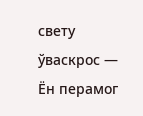свету ўваскрос — Ён перамог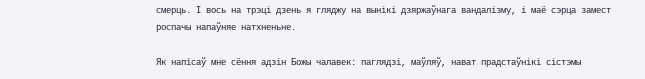смерць. І вось на трэці дзень я гляджу на вынікі дзяржаўнага вандалізму, і маё сэрца замест роспачы напаўняе натхненьне.

Як напісаў мне сёння адзін Божы чалавек: паглядзі, маўляў, нават прадстаўнікі сістэмы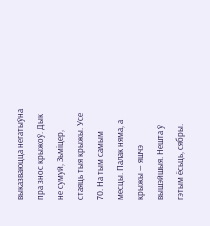выказваюцца негатыўна пра знос крыжоў. Дык не сумуй, Зьміцер, стаяць тыя крыжы. Усе 70. На тым самым месцы. Палак няма, а крыжы — яшчэ вышэйшыя. Нешта ў гэтым ёсьць, сябры.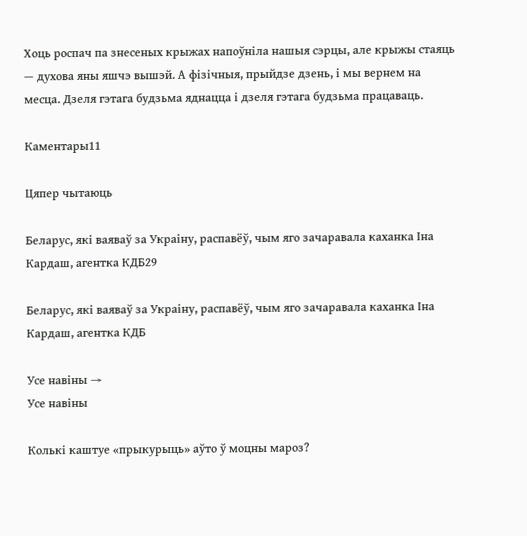Хоць роспач па знесеных крыжах напоўніла нашыя сэрцы, але крыжы стаяць — духова яны яшчэ вышэй. А фізічныя, прыйдзе дзень, і мы вернем на месца. Дзеля гэтага будзьма яднацца і дзеля гэтага будзьма працаваць.

Каментары11

Цяпер чытаюць

Беларус, які ваяваў за Украіну, распавёў, чым яго зачаравала каханка Іна Кардаш, агентка КДБ29

Беларус, які ваяваў за Украіну, распавёў, чым яго зачаравала каханка Іна Кардаш, агентка КДБ

Усе навіны →
Усе навіны

Колькі каштуе «прыкурыць» аўто ў моцны мароз?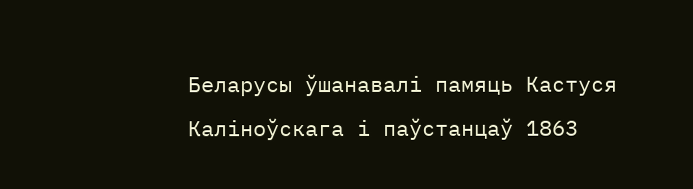Беларусы ўшанавалі памяць Кастуся Каліноўскага і паўстанцаў 1863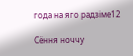года на яго радзіме12

Сёння ноччу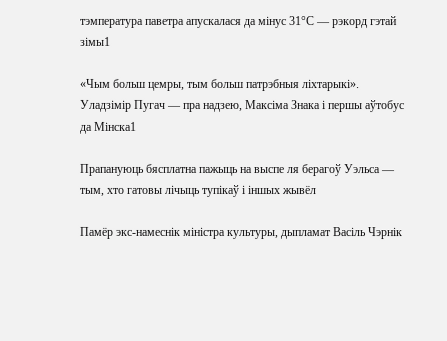тэмпература паветра апускалася да мінус 31°С — рэкорд гэтай зімы1

«Чым больш цемры, тым больш патрэбныя ліхтарыкі». Уладзімір Пугач — пра надзею, Максіма Знака і першы аўтобус да Мінска1

Прапануюць бясплатна пажыць на выспе ля берагоў Уэльса — тым, хто гатовы лічыць тупікаў і іншых жывёл

Памёр экс-намеснік міністра культуры, дыпламат Васіль Чэрнік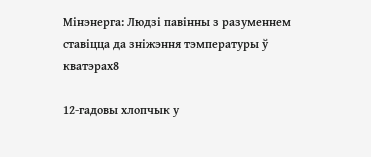Мінэнерга: Людзі павінны з разуменнем ставіцца да зніжэння тэмпературы ў кватэрах8

12‑гадовы хлопчык у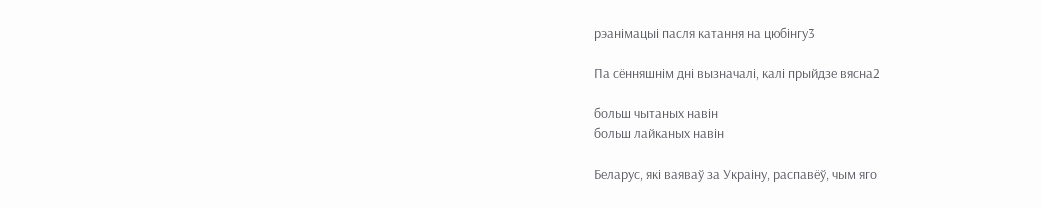рэанімацыі пасля катання на цюбінгу3

Па сённяшнім дні вызначалі, калі прыйдзе вясна2

больш чытаных навін
больш лайканых навін

Беларус, які ваяваў за Украіну, распавёў, чым яго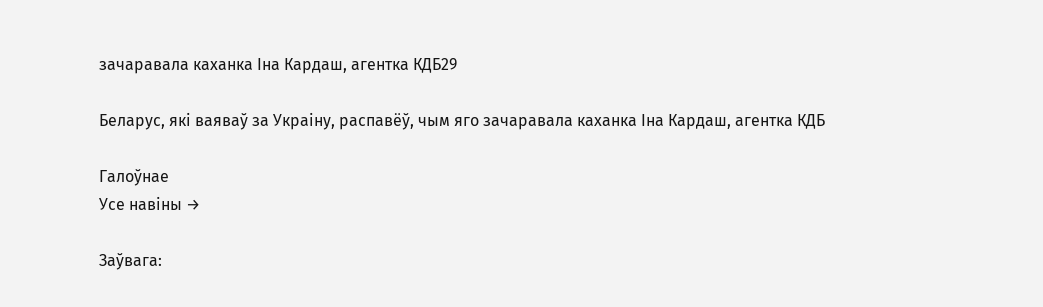зачаравала каханка Іна Кардаш, агентка КДБ29

Беларус, які ваяваў за Украіну, распавёў, чым яго зачаравала каханка Іна Кардаш, агентка КДБ

Галоўнае
Усе навіны →

Заўвага: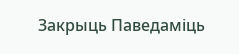Закрыць Паведаміць